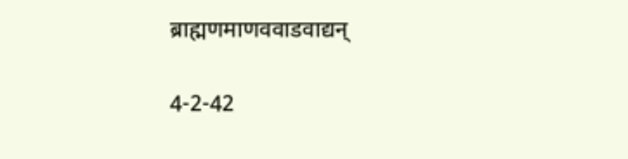ब्राह्मणमाणववाडवाद्यन्

4-2-42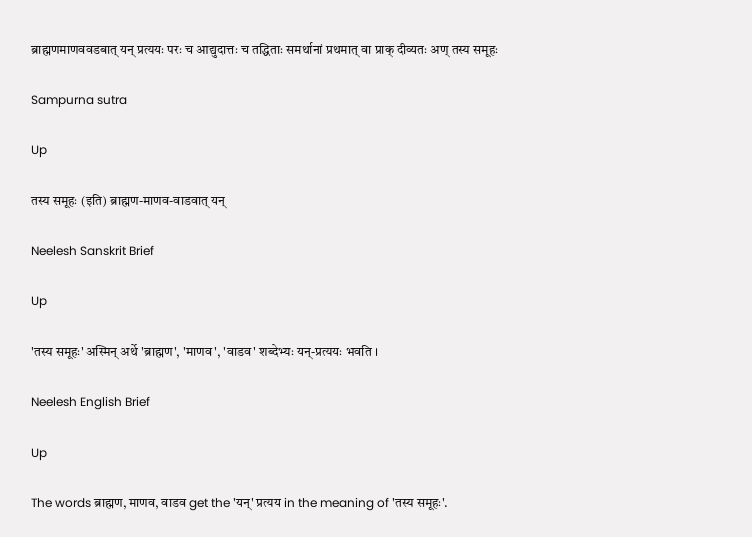ब्राह्मणमाणववडबात् यन् प्रत्ययः परः च आद्युदात्तः च तद्धिताः समर्थानां प्रथमात् वा प्राक् दीव्यतः अण् तस्य समूहः

Sampurna sutra

Up

तस्य समूहः (इति) ब्राह्मण-माणव-वाडवात् यन्

Neelesh Sanskrit Brief

Up

'तस्य समूहः' अस्मिन् अर्थे 'ब्राह्मण', 'माणव', 'वाडव' शब्देभ्यः यन्-प्रत्ययः भवति ।

Neelesh English Brief

Up

The words ब्राह्मण, माणव, वाडव get the 'यन्' प्रत्यय in the meaning of 'तस्य समूहः'.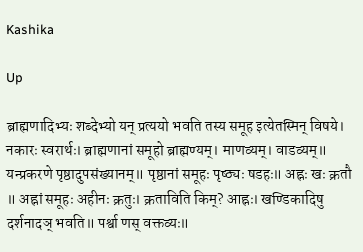Kashika

Up

ब्राह्मणादिभ्यः शब्देभ्यो यन् प्रत्ययो भवति तस्य समूह इत्येतस्मिन् विषये। नकारः स्वरार्थः। ब्राह्मणानां समूहो ब्राह्मण्यम्। माणव्यम्। वाडव्यम्॥ यन्प्रकरणे पृष्ठादुपसंख्यानम्॥ पृष्ठानां समूहः पृष्ठ्यः षडहः॥ अह्नः खः क्रतौ ॥ अह्नां समूहः अहीनः क्रतुः। क्रताविति किम्? आह्नः। खण्डिकादिषु दर्शनादञ् भवति॥ पर्श्वा णस् वक्तव्यः॥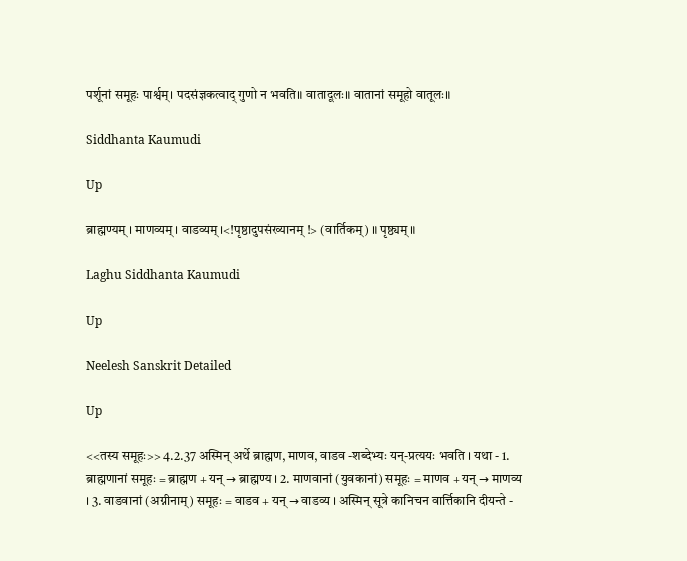पर्शूनां समूहः पार्श्वम्। पदसंज्ञकत्वाद् गुणो न भवति॥ वातादूलः॥ वातानां समूहो वातूलः॥

Siddhanta Kaumudi

Up

ब्राह्मण्यम् । माणव्यम् । वाडव्यम् ।<!पृष्ठादुपसंख्यानम् !> (वार्तिकम्) ॥ पृष्ठ्यम् ॥

Laghu Siddhanta Kaumudi

Up

Neelesh Sanskrit Detailed

Up

<<तस्य समूहः>> 4.2.37 अस्मिन् अर्थे ब्राह्मण, माणव, वाडव -शब्देभ्यः यन्-प्रत्ययः भवति । यथा - 1. ब्राह्मणानां समूहः = ब्राह्मण + यन् → ब्राह्मण्य । 2. माणवानां (युवकानां) समूहः = माणव + यन् → माणव्य । 3. वाडवानां (अग्नीनाम्) समूहः = वाडव + यन् → वाडव्य । अस्मिन् सूत्रे कानिचन वार्त्तिकानि दीयन्ते -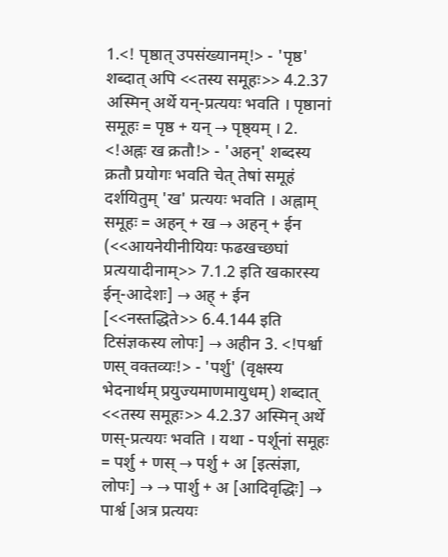1.<! पृष्ठात् उपसंख्यानम्!> - 'पृष्ठ' शब्दात् अपि <<तस्य समूहः>> 4.2.37 अस्मिन् अर्थे यन्-प्रत्ययः भवति । पृष्ठानां समूहः = पृष्ठ + यन् → पृष्ठ्यम् । 2. <!अह्नः ख क्रतौ!> - 'अहन्' शब्दस्य क्रतौ प्रयोगः भवति चेत् तेषां समूहं दर्शयितुम् 'ख' प्रत्ययः भवति । अह्नाम् समूहः = अहन् + ख → अहन् + ईन (<<आयनेयीनीयियः फढखच्छघां प्रत्ययादीनाम्>> 7.1.2 इति खकारस्य ईन्-आदेशः] → अह् + ईन [<<नस्तद्धिते>> 6.4.144 इति टिसंज्ञकस्य लोपः] → अहीन 3. <!पर्श्वा णस् वक्तव्यः!> - 'पर्शु' (वृक्षस्य भेदनार्थम् प्रयुज्यमाणमायुधम्) शब्दात् <<तस्य समूहः>> 4.2.37 अस्मिन् अर्थे णस्-प्रत्ययः भवति । यथा - पर्शूनां समूहः = पर्शु + णस् → पर्शु + अ [इत्संज्ञा, लोपः] → → पार्शु + अ [आदिवृद्धिः] → पार्श्व [अत्र प्रत्ययः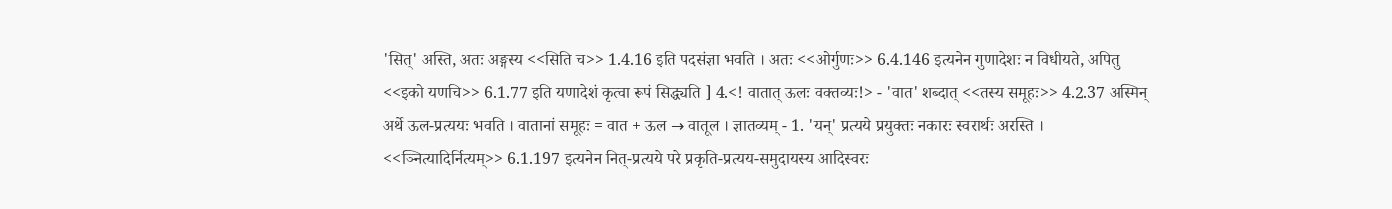'सित्' अस्ति, अतः अङ्गस्य <<सिति च>> 1.4.16 इति पदसंज्ञा भवति । अतः <<ओर्गुणः>> 6.4.146 इत्यनेन गुणादेशः न विधीयते, अपितु <<इको यणचि>> 6.1.77 इति यणादेशं कृत्वा रूपं सिद्ध्यति ] 4.<! वातात् ऊलः वक्तव्यः!> - 'वात' शब्दात् <<तस्य समूहः>> 4.2.37 अस्मिन् अर्थे ऊल-प्रत्ययः भवति । वातानां समूहः = वात + ऊल → वातूल । ज्ञातव्यम् - 1. 'यन्' प्रत्यये प्रयुक्तः नकारः स्वरार्थः अरस्ति । <<ञ्नित्यादिर्नित्यम्>> 6.1.197 इत्यनेन नित्-प्रत्यये परे प्रकृति-प्रत्यय-समुदायस्य आदिस्वरः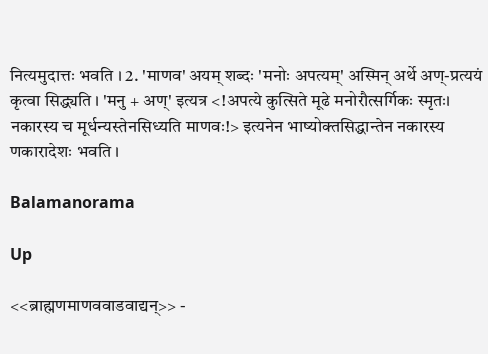नित्यमुदात्तः भवति । 2. 'माणव' अयम् शब्दः 'मनोः अपत्यम्' अस्मिन् अर्थे अण्-प्रत्ययं कृत्वा सिद्ध्यति । 'मनु + अण्' इत्यत्र <!अपत्ये कुत्सिते मूढे मनोरौत्सर्गिकः स्मृतः। नकारस्य च मूर्धन्यस्तेनसिध्यति माणवः!> इत्यनेन भाष्योक्तसिद्धान्तेन नकारस्य णकारादेशः भवति ।

Balamanorama

Up

<<ब्राह्मणमाणववाडवाद्यन्>> -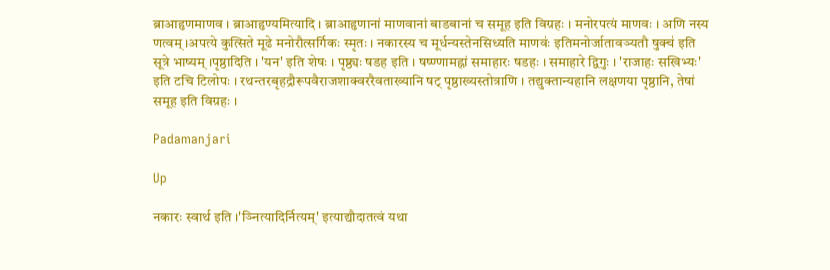ब्राआहृणमाणव । ब्राआहृण्यमित्यादि । ब्राआहृणानां माणवानां बाडबानां च समूह इति विग्रहः । मनोरपत्यं माणवः । अणि नस्य णत्वम् ।अपत्ये कुत्सिते मूढे मनोरौत्सर्गिकः स्मृतः । नकारस्य च मूर्धन्यस्तेनसिध्यति माणवः॑ इतिमनोर्जातावञ्यतौ षुक्च॑ इति सूत्रे भाष्यम् ।पृष्ठादिति । 'यन' इति शेषः । पृष्ठ्यः षडह इति । षष्ण्णामह्नां समाहारः षडहः । समाहारे द्विगुः । 'राजाहः सखिभ्यः' इति टचि टिलोपः । रथन्तरबृहद्रौरूपवैराजशाक्वररैवताख्यानि षट् पृष्ठाख्यस्तोत्राणि । तद्युक्तान्यहानि लक्षणया पृष्ठानि, तेषां समूह इति विग्रहः ।

Padamanjari

Up

नकारः स्वार्थ इति ।'ञ्नित्यादिर्नित्यम्' इत्याद्यौदातत्वं यथा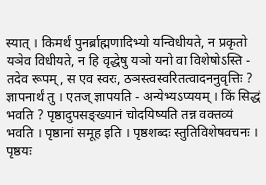स्यात् । किमर्थं पुनर्ब्राह्मणादिभ्यो यन्विधीयते, न प्रकृतो यञेव विधीयते, न हि वृद्धेषु यञो यनो वा विशेषोऽस्ति - तदेव रूपम्, स एव स्वरः, ठञस्त्वस्वरितत्वादननुवृत्तिः ? ज्ञापनार्थं तु । एतज् ज्ञापयति - अन्येभ्यऽप्ययम् । किं सिद्धं भवति ? पृष्ठादुपसङ्ख्यानं चोदयिष्यति तन्न वक्तव्यं भवति । पृष्ठानां समूह इति । पृष्ठशब्दः स्तुतिविशेषवचनः । पृष्ठयः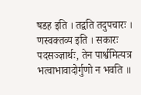षडह इति । तद्वति तदुपचारः । णस्वक्तव्य इति । सकारः पदसञ्ज्ञार्थः, तेन पार्श्वमित्यत्र भत्वाभावादोर्गुणो न भवति ॥